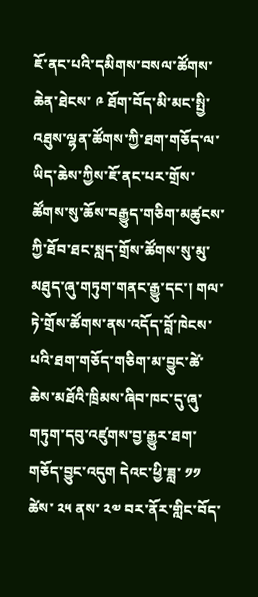ཇོ་ནང་པའི་དམིགས་བསལ་ཚོགས་ཆེན་ཐེངས་ ༩ ཐོག་བོད་མི་མང་སྤྱི་འཐུས་ལྷན་ཚོགས་ཀྱི་ཐག་གཅོད་ལ་ཡིད་ཆེས་ཀྱིས་ཇོ་ནང་པར་གྲོས་ཚོགས་སུ་ཆོས་བརྒྱུད་གཅིག་མཚུངས་ཀྱི་ཐོབ་ཐང་སླད་གྲོས་ཚོགས་སུ་མུ་མཐུད་ཞུ་གཏུག་གནང་རྒྱུ་དང་། གལ་ཏེ་གྲོས་ཚོགས་ནས་འདོད་བློ་ཁེངས་པའི་ཐག་གཅོད་གཅིག་མ་བྱུང་ཚེ་ཆེས་མཐོའི་ཁྲིམས་ཞིབ་ཁང་དུ་ཞུ་གཏུག་དབུ་འཛུགས་བྱ་རྒྱུར་ཐག་གཅོད་བྱུང་འདུག དེའང་ཕྱི་ཟླ་ ༡༡ ཚེས་ ༢༥ ནས་ ༢༧ བར་ནོར་གླིང་བོད་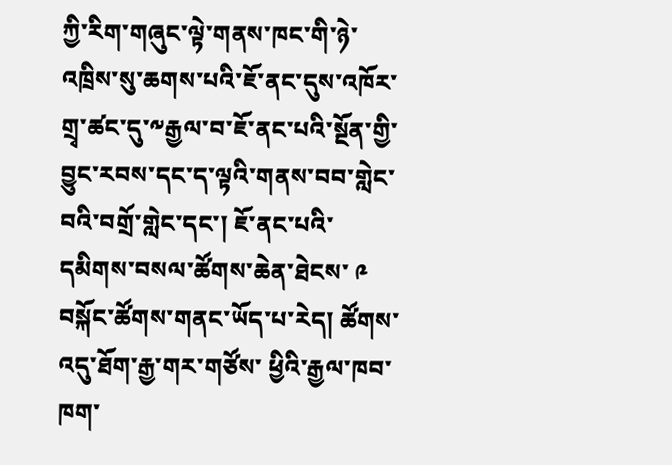ཀྱི་རིག་གཞུང་ལྟེ་གནས་ཁང་གི་ཉེ་འཁྲིས་སུ་ཆགས་པའི་ཇོ་ནང་དུས་འཁོར་གྲྭ་ཚང་དུ་༸རྒྱལ་བ་ཇོ་ནང་པའི་སྔོན་གྱི་བྱུང་རབས་དང་ད་ལྟའི་གནས་བབ་གླེང་བའི་བགྲོ་གླེང་དང་། ཇོ་ནང་པའི་དམིགས་བསལ་ཚོགས་ཆེན་ཐེངས་ ༩ བསྐོང་ཚོགས་གནང་ཡོད་པ་རེད། ཚོགས་འདུ་ཐོག་རྒྱ་གར་གཙོས་ ཕྱིའི་རྒྱལ་ཁབ་ཁག་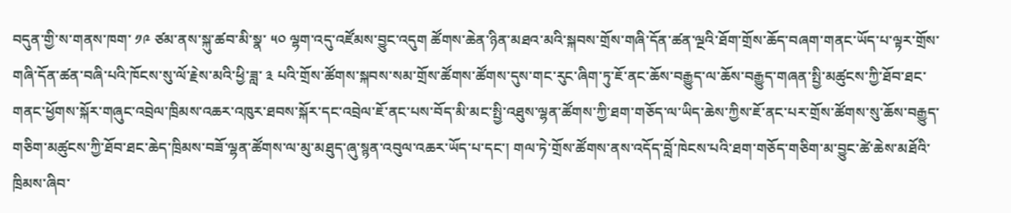བདུན་གྱི་ས་གནས་ཁག་ ༡༩ ཙམ་ནས་སྐུ་ཚབ་མི་སྣ་ ༥༠ ལྷག་འདུ་འཛོམས་བྱུང་འདུག ཚོགས་ཆེན་ཉིན་མཐའ་མའི་སྐབས་གྲོས་གཞི་དོན་ཚན་ལྔའི་ཐོག་གྲོས་ཆོད་བཞག་གནང་ཡོད་པ་ལྟར་གྲོས་གཞི་དོན་ཚན་བཞི་པའི་ཁོངས་སུ་ལོ་རྗེས་མའི་ཕྱི་ཟླ་ ༣ པའི་གྲོས་ཚོགས་སྐབས་སམ་གྲོས་ཚོགས་ཚོགས་དུས་གང་རུང་ཞིག་ཏུ་ཇོ་ནང་ཆོས་བརྒྱུད་ལ་ཆོས་བརྒྱུད་གཞན་སྤྱི་མཚུངས་ཀྱི་ཐོབ་ཐང་གནང་ཕྱོགས་སྐོར་གཞུང་འབྲེལ་ཁྲིམས་འཆར་འཁུར་ཐབས་སྐོར་དང་འབྲེལ་ཇོ་ནང་པས་བོད་མི་མང་སྤྱི་འཐུས་ལྷན་ཚོགས་ཀྱི་ཐག་གཅོད་ལ་ཡིད་ཆེས་ཀྱིས་ཇོ་ནང་པར་གྲོས་ཚོགས་སུ་ཆོས་བརྒྱུད་གཅིག་མཚུངས་ཀྱི་ཐོབ་ཐང་ཆེད་ཁྲིམས་བཟོ་ལྷན་ཚོགས་ལ་མུ་མཐུད་ཞུ་སྙན་འབུལ་འཆར་ཡོད་པ་དང་། གལ་ཏེ་གྲོས་ཚོགས་ནས་འདོད་བློ་ཁེངས་པའི་ཐག་གཅོད་གཅིག་མ་བྱུང་ཚེ་ཆེས་མཐོའི་ཁྲིམས་ཞིབ་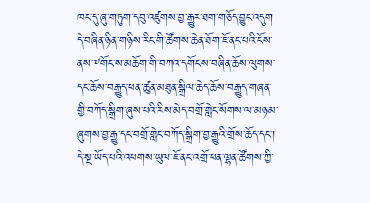ཁང་དུ་ཞུ་གཏུག་དབུ་འཛུགས་བྱ་རྒྱུར་ཐག་གཅོད་བྱུང་འདུག དེ་བཞིན་ཉིན་གཉིས་རིང་གི་ཚོགས་ཆེན་ཐོག་ཇོ་ནང་པའི་ངོས་ནས་༸གོང་ས་མཆོག་གི་བཀའ་དགོངས་བཞིན་ཆོས་ལུགས་དང་ཆོས་བརྒྱུད་ཕན་ཚུན་མཐུན་སྒྲིལ་ཆེད་ཆོས་བརྒྱུད་གཞན་གྱི་བཀོད་སྒྲིག་ཞུས་པའི་རིས་མེད་བགྲོ་གླེང་སོགས་ལ་མཉམ་ཞུགས་བྱ་རྒྱུ་དང་བགྲོ་གླེང་བཀོད་སྒྲིག་བྱ་རྒྱུའི་གྲོས་ཆོད་དང་། དེ་སྔ་ཡོད་པའི་འཕགས་ཡུལ་ཇོ་ནང་འགྲོ་ཕན་ལྷན་ཚོགས་ཀྱི་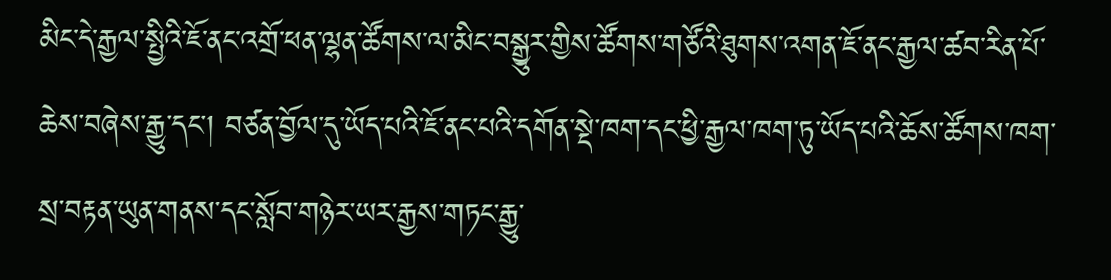མིང་དེ་རྒྱལ་སྤྱིའི་ཇོ་ནང་འགྲོ་ཕན་ལྷན་ཚོགས་ལ་མིང་བསྒྱུར་གྱིས་ཚོགས་གཙོའི་ཐུགས་འགན་ཇོ་ནང་རྒྱལ་ཚབ་རིན་པོ་ཆེས་བཞེས་རྒྱུ་དང་། བཙན་བྱོལ་དུ་ཡོད་པའི་ཇོ་ནང་པའི་དགོན་སྡེ་ཁག་དང་ཕྱི་རྒྱལ་ཁག་ཏུ་ཡོད་པའི་ཆོས་ཚོགས་ཁག་སྲ་བརྟན་ཡུན་གནས་དང་སློབ་གཉེར་ཡར་རྒྱས་གཏང་རྒྱུ་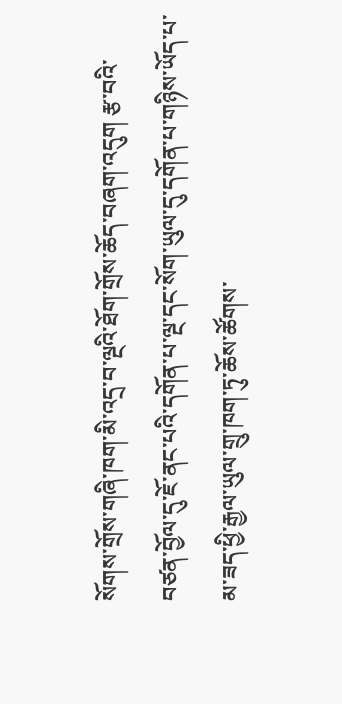སོགས་གྲོས་གཞི་ཁག་མི་འདྲ་བ་ལྔའི་ཐོག་གྲོས་ཆོད་བཞག་འདུག རྩ་བའི་བཙན་བྱོལ་དུ་ཇོ་ནང་པའི་དགོན་པ་ལྔ་དང་སོག་ཡུལ་དུ་དགོན་པ་གཉིས་ཡོད་པ་མ་ཟད་ཕྱི་རྒྱལ་ཡུལ་གྲུ་ཁག་ཏུ་ཆོས་ཚོགས་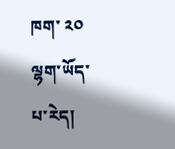ཁག་ ༢༠ ལྷག་ཡོད་པ་རེད།